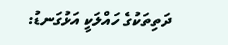ދަތިތަކުގެ ހައްލަކީ އަޅުގަނޑު: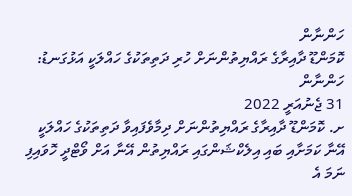ހަންނާން
ކޮމަންޑޫ ދާއިރާގެ ރައްޔިތުންނަށް ހުރި ދަތިތަކުގެ ހައްލަކީ އަޅުގަނޑު: ހަންނާން
31 ޖެނުއަރީ 2022
ށ. ކޮމަންޑޫ ދާއިރާގެ ރައްޔިތުންނަށް ދިމާވެފައިވާ ދަތިތަކުގެ ހައްލަކީ އޭނާ ކަމަށާއި ބައި އިލެކްޝަންގައި ރައްޔިތުން އޭނާ އަށް ވޯޓްދީ ހޮވައިފި ނަމަ އެ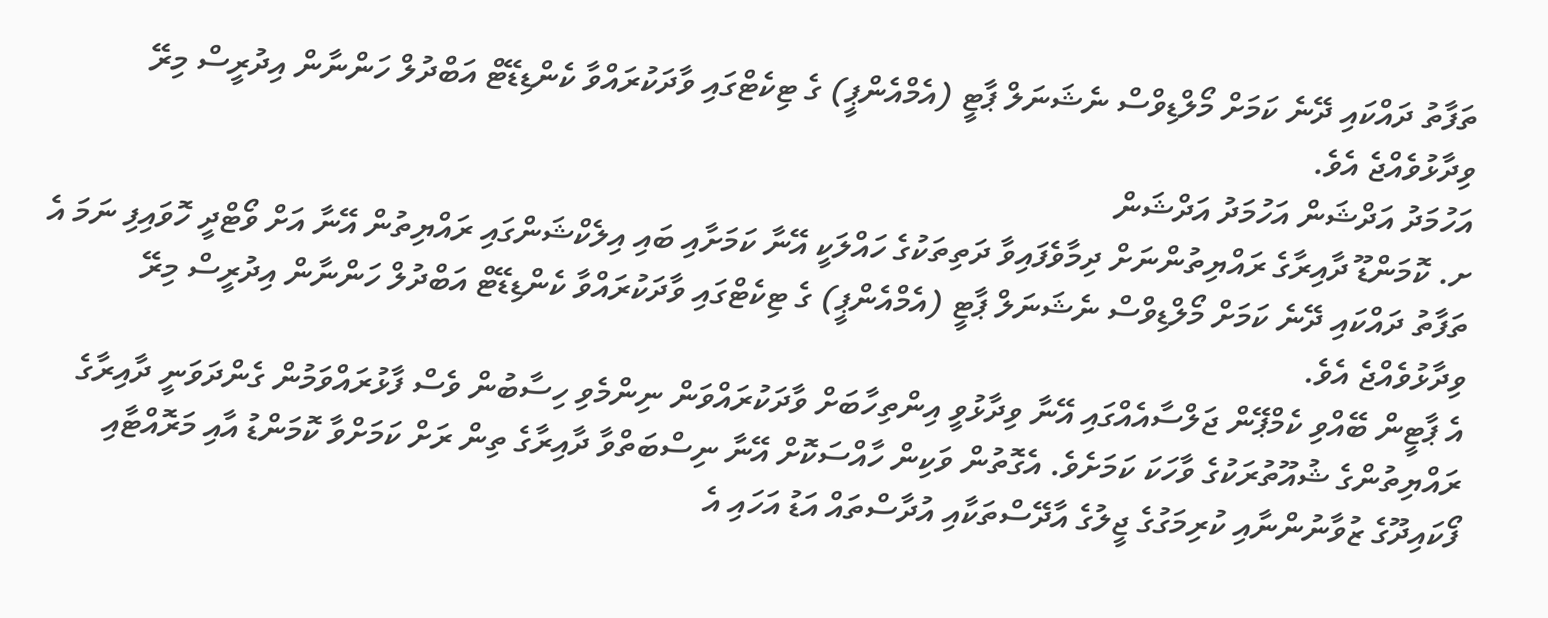ތަފާތު ދައްކައި ދޭނެ ކަމަށް މޯލްޑިވްސް ނެޝަނަލް ޕާޓީ (އެމްއެންޕީ) ގެ ޓިކެޓްގައި ވާދަކުރައްވާ ކެންޑިޑޭޓް އަބްދުލް ހަންނާން އިދުރީސް މިރޭ ވިދާޅުވެއްޖެ އެވެ.
އަހުމަދު އަދްޝަން އަހުމަދު އަދްޝަން
ށ. ކޮމަންޑޫ ދާއިރާގެ ރައްޔިތުންނަށް ދިމާވެފައިވާ ދަތިތަކުގެ ހައްލަކީ އޭނާ ކަމަށާއި ބައި އިލެކްޝަންގައި ރައްޔިތުން އޭނާ އަށް ވޯޓްދީ ހޮވައިފި ނަމަ އެ ތަފާތު ދައްކައި ދޭނެ ކަމަށް މޯލްޑިވްސް ނެޝަނަލް ޕާޓީ (އެމްއެންޕީ) ގެ ޓިކެޓްގައި ވާދަކުރައްވާ ކެންޑިޑޭޓް އަބްދުލް ހަންނާން އިދުރީސް މިރޭ ވިދާޅުވެއްޖެ އެވެ.
އެ ޕާޓީން ބޭއްވި ކެމްޕޭން ޖަލްސާއެއްގައި އޭނާ ވިދާޅުވީ އިންތިހާބަށް ވާދަކުރައްވަން ނިންމެވި ހިސާބުން ވެސް ފާޅުރައްވަމުން ގެންދަވަނީ ދާއިރާގެ ރައްޔިތުންގެ ޝުއޫތުރަކުގެ ވާހަކަ ކަމަށެވެ. އެގޮތުން ވަކިން ހާއްސަކޮށް އޭނާ ނިސްބަތްވާ ދާއިރާގެ ތިން ރަށް ކަމަށްވާ ކޮމަންޑު އާއި މަރޮއްޓާއި ފޯކައިދޫގެ ޒުވާނުންނާއި ކުރިމަގުގެ ޖީލުގެ އާދޭސްތަކާއި އުދާސްތައް އަޑު އަހައި އެ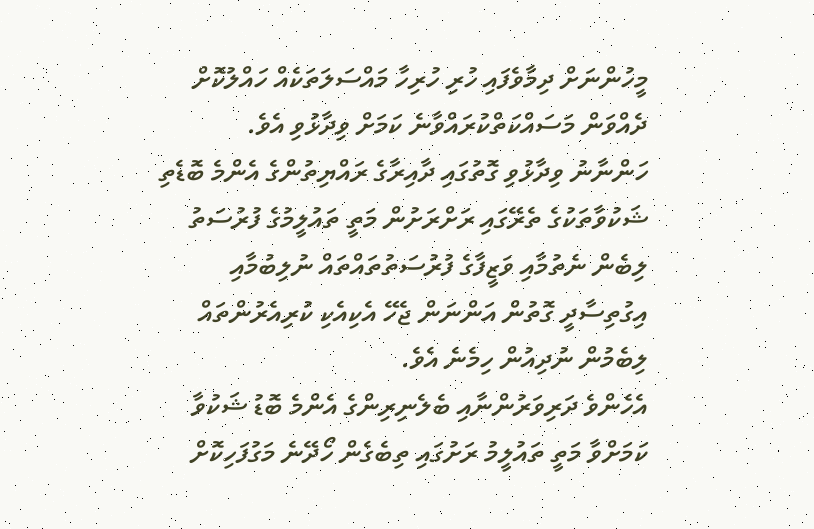މީހުންނަށް ދިމާވެފައި ހުރި ހުރިހާ މައްސަލަތަކެއް ހައްލުކޮށް ދެއްވަން މަސައްކަތްކުރައްވާނެ ކަމަށް ވިދާޅުވި އެވެ.
ހަންނާނު ވިދާޅުވި ގޮތުގައި ދާއިރާގެ ރައްޔިތުންގެ އެންމެ ބޮޑެތި ޝަކުވާތަކުގެ ތެރޭގައި ރަށްރަށުން މަތީ ތައުލީމުގެ ފުރުސަތު ލިބެން ނެތުމާއި ވަޒީފާގެ ފުރުސަތުތައްތައް ނުލިބުމާއި އިގުތިސާދީ ގޮތުން އަންނަން ޖެހޭ އެކިއެކި ކުރިއެރުންތައް ލިބެމުން ނުދިއުން ހިމެނެ އެވެ.
އެހެންވެ ދަރިވަރުންނާއި ބެލެނިރިންގެ އެންމެ ބޮޑު ޝަކުވާ ކަމަށްވާ މަތީ ތައުލީމު ރަށުގައި ތިބެގެން ހޯދޭނެ މަގުފަހިކޮށް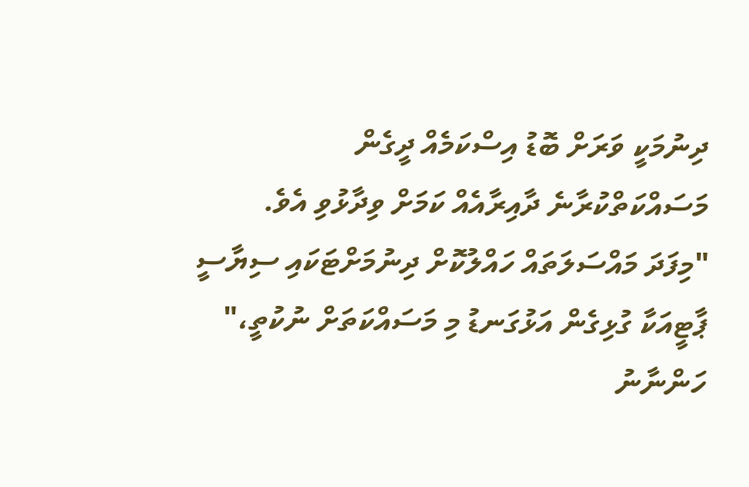ދިނުމަކީ ވަރަށް ބޮޑު އިސްކަމެއް ދީގެން މަސައްކަތްކުރާނެ ދާއިރާއެއް ކަމަށް ވިދާޅުވި އެވެ.
"މިފަދަ މައްސަލަތައް ހައްލުކޮށް ދިނުމަށްޓަކައި ސިޔާސީ ޕާޓީއަކާ ގުޅިގެން އަޅުގަނޑު މި މަސައްކަތަށް ނުކުތީ،" ހަންނާނު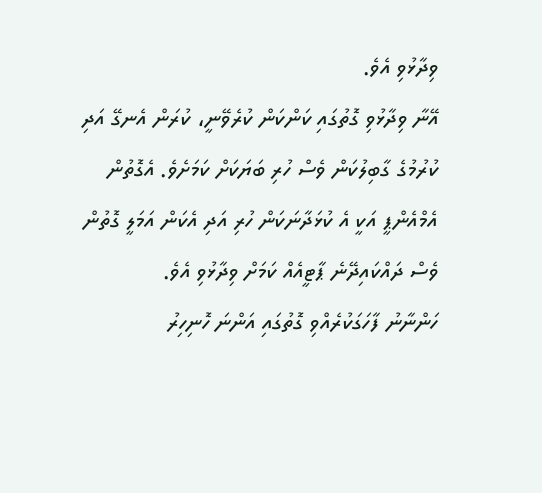ވިދާޅުވި އެވެ.
އޭނާ ވިދާޅުވި ގޮތުގައި ކަންކަން ކުރެވޭނީ، ކުރަން އެނގޭ އަދި ކުރުމުގެ ގާބިލުކަން ވެސް ހުރި ބަޔަކަށް ކަމަށެވެ. އެގޮތުން އެމްއެންޕީ އަކީ އެ ކުޅަދާނަކަން ހުރި އަދި އެކަން އަމަލީ ގޮތުން ވެސް ދައްކައިދޭނެ ޕާޓީއެއް ކަމަށް ވިދާޅުވި އެވެ.
ހަންނާނު ފާހަގަކުރެއްވި ގޮތުގައި އަންނަ ހޮނިހިރު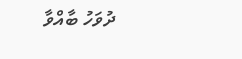ދުވަހު ބާއްވާ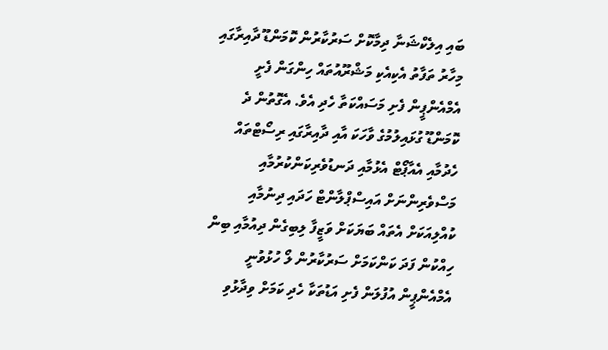ބައި އިލެކްޝަނާ ދިމާކޮށް ސަރުކާރުން ކޮމަންޑޫ ދާއިރާގައި މިހާރު ތަފާތު އެކިއެކި މަޝްރޫއުތައް ހިންގަން ފެށީ އެމްއެންޕީން ފެށި މަސައްކަތާ ހެދި އެވެ. އެގޮތުން ދެ ކޮމަންޑޫ ގުޅައިލުމުގެ ވާހަކަ އާއި ދާއިރާގައި ރިސޯޓްތައް ހެދުމާއި އެއާޕޯޓް އެޅުމާއި ދަނޑުވެރިކަންކުރުމާއި މަސްވެރިންނަށް އައިސްޕްލާންޓް ހަދައި ދިނުމާއި ކުއްލިއަކަށް އެތައް ބަޔަކަށް ވަޒީފާ ލިބިގެން ދިއުމާއި ބިން ހިއްކުން ފަދަ ކަންކަމަށް ސަރުކާރުން ލޯ ހުޅުވުނީ އެމްއެންޕީން އުފުލަން ފެށި އަޑުތަކާ ހެދި ކަމަށް ވިދާޅުވި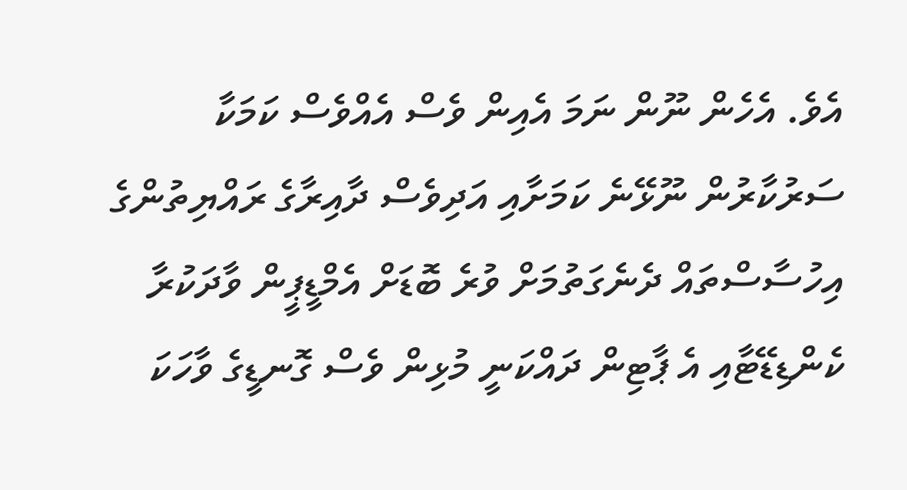އެވެ. އެހެން ނޫން ނަމަ އެއިން ވެސް އެއްވެސް ކަމަކާ ސަރުކާރުން ނޫޅޭނެ ކަމަށާއި އަދިވެސް ދާއިރާގެ ރައްޔިތުންގެ އިހުސާސްތައް ދެނެގަތުމަށް ވުރެ ބޮޑަށް އެމްޑީޕީން ވާދަކުރާ ކެންޑިޑޭޓާއި އެ ޕާޓިން ދައްކަނީ މުޅިން ވެސް ގޮނޑީގެ ވާހަކަ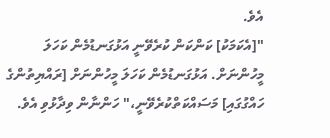އެވެ.
"[އެކަމަކު] ކަންކަން ކުރެވޭނީ އަޅުގަނޑުމެން ކަހަލަ މީހުންނަށް. އަޅުގަނޑުމެން ކަހަލަ މީހުންނަށް [ރައްޔިތުންގެ ހައްގުގައި] މަސައްކަތްކުރެވޭނީ،" ހަންނާން ވިދާޅުވި އެވެ.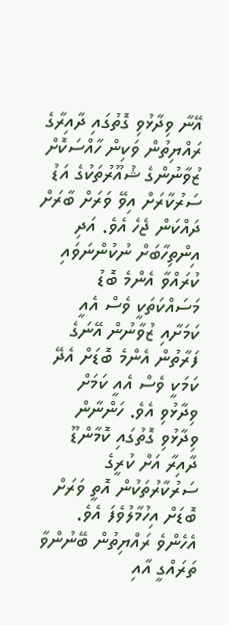އޭނާ ވިދާޅުވި ގޮތުގައި ދާއިރާގެ ރައްޔިތުން ވަކިން ހާއްސަކޮށް ޒުވާނުންގެ ޝުއޫރުތަކުގެ އަޑު ސަރުކާރަށް އިވޭ ވަރަށް ބާރަށް ދައްކަން ޖެހެ އެވެ. އަދި އިންތިހާބަށް ނުކުންނަވައި ކުރައްވާ އެންމެ ބޮޑު މަސައްކަތަކީ ވެސް އެއީ ކަމަށާއި ޒުވާނުން އޭނަގެ ފަރާތުން އެންމެ ބޮޑަށް އެދޭ ކަމަކީ ވެސް އެއީ ކަމަށް ވިދާޅުވި އެވެ. ހަންނާން ވިދާޅުވި ގޮތުގައި ކޮމާންޑޫ ދާއިރާ އަށް ކުރީގެ ސަރުކާރުތަކުން އޮތީ ވަރަށް ބޮޑަށް އިހުމާލުވެފަ އެވެ. އެހެންވެ ރައްޔިތުން ބޭނުންވާ ތަރައްގީ އާއި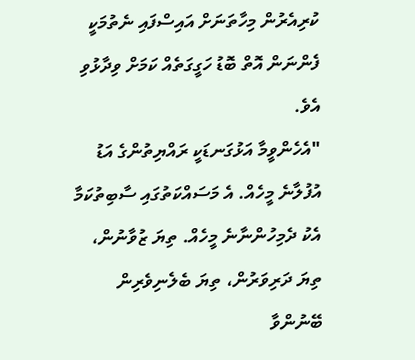ކުރިއެރުން މިހާތަނަށް އައިސްފައި ނެތުމަކީ ފެންނަން އޮތް ބޮޑު ހަގީގަތެއް ކަމަށް ވިދާޅުވި އެވެ.
"އެހެންވީމާ އަޅުގަނޑަކީ ރައްޔިތުންގެ އަޑު އުފުލާނެ މީހެއް. އެ މަސައްކަތުގައި ސާބިތުކަމާ އެކު ދެމިހުންނާނެ މީހެއް. ތިޔަ ޒުވާނުން، ތިޔަ ދަރިވަރުން، ތިޔަ ބެލެނިވެރިން ބޭނުންވާ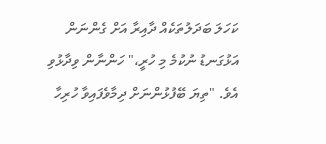ކަހަލަ ބަދަލުތަކެއް ދާއިރާ އަށް ގެންނަން އަޅުގަނޑު ނުކުމެ މި ހުރީ،" ހަންނާން ވިދާޅުވި އެވެ. "ތިޔަ ބޭފުޅުންނަށް ދިމާވެފައިވާ ހުރިހާ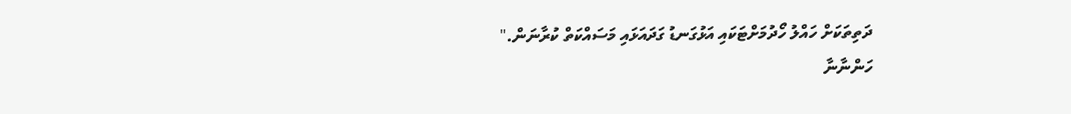ދަތިތަކަށް ހައްލު ހޯދުމަށްޓަކައި އަޅުގަނޑު ގަދައަޅައި މަސައްކަތް ކުރާނަން."
ހަންނާނާ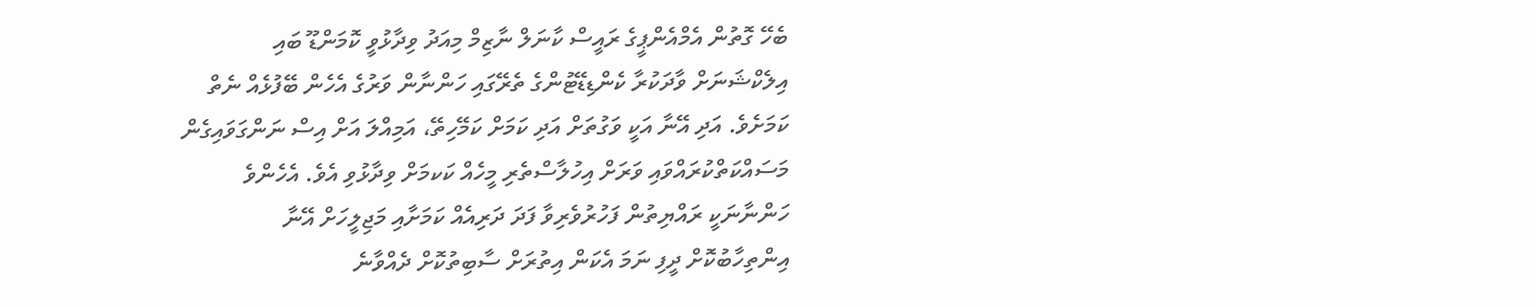ބެހޭ ގޮތުން އެމްއެންޕީގެ ރައީސް ކާނަލް ނާޒިމް މިއަދު ވިދާޅުވީ ކޮމަންޑޫ ބައި އިލެކްޝަނަށް ވާދަކުރާ ކެންޑިޑޭޓުންގެ ތެރޭގައި ހަންނާން ވަރުގެ އެހެން ބޭފުޅެއް ނެތް ކަމަށެވެ. އަދި އޭނާ އަކީ ވަގުތަށް އަދި ކަމަށް ކަމޭހިތޭ، އަމިއްލަ އަށް އިސް ނަންގަވައިގެން މަސައްކަތްކުރައްވައި ވަރަށް އިހުލާސްތެރި މީހެއް ކަކމަށް ވިދާޅުވި އެވެ. އެހެންވެ ހަންނާނަކީ ރައްޔިތުން ފަހުރުވެރިވާ ފަދަ ދަރިއެއް ކަމަށާއި މަޖިލީހަށް އޭނާ އިންތިހާބުކޮށް ދީފި ނަމަ އެކަން އިތުރަށް ސާބިތުކޮށް ދެއްވާނެ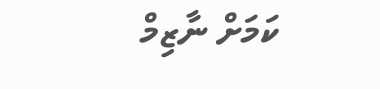ކަމަށް ނާޒިމް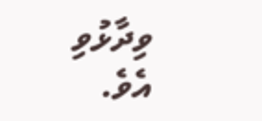ވިދާޅުވި އެވެ.